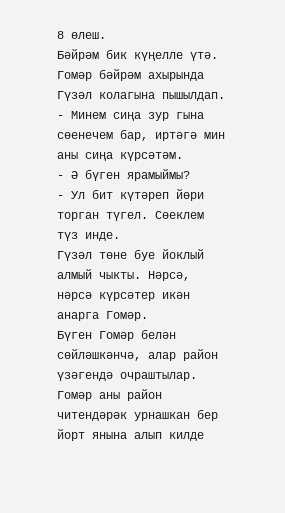8 өлеш.
Бәйрәм бик күңелле үтә. Гомәр бәйрәм ахырында Гүзәл колагына пышылдап.
- Минем сиңа зур гына сөенечем бар, иртәгә мин аны сиңа күрсәтәм.
- Ә бүген ярамыймы?
- Ул бит күтәреп йөри торган түгел. Сөеклем түз инде.
Гүзәл төне буе йоклый алмый чыкты. Нәрсә, нәрсә күрсәтер икән анарга Гомәр.
Бүген Гомәр белән сөйләшкәнчә, алар район үзәгендә очраштылар. Гомәр аны район читендәрәк урнашкан бер йорт янына алып килде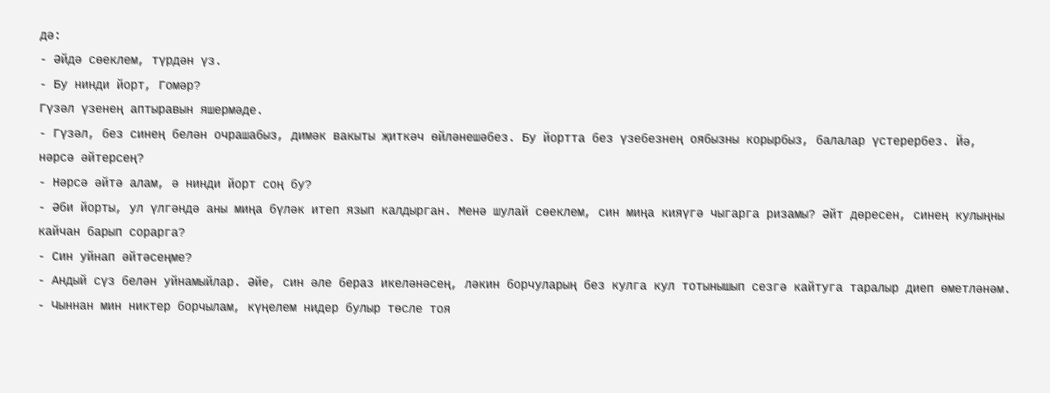дә:
- Әйдә сөеклем, түрдән үз.
- Бу нинди йорт, Гомәр?
Гүзәл үзенең аптыравын яшермәде.
- Гүзәл, без синең белән очрашабыз, димәк вакыты җиткәч өйләнешәбез. Бу йортта без үзебезнең оябызны корырбыз, балалар үстерербез. Йә, нәрсә әйтерсең?
- Нәрсә әйтә алам, ә нинди йорт соң бу?
- Әби йорты, ул үлгәндә аны миңа бүләк итеп язып калдырган. Менә шулай сөеклем, син миңа кияүгә чыгарга ризамы? Әйт дөресен, синең кулыңны кайчан барып сорарга?
- Син уйнап әйтәсеңме?
- Андый сүз белән уйнамыйлар. Әйе, син әле бераз икеләнәсең, ләкин борчуларың без кулга кул тотынышып сезгә кайтуга таралыр диеп өметләнәм.
- Чыннан мин никтер борчылам, күңелем нидер булыр төсле тоя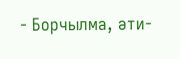- Борчылма, әти-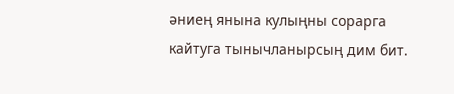әниең янына кулыңны сорарга кайтуга тынычланырсың дим бит.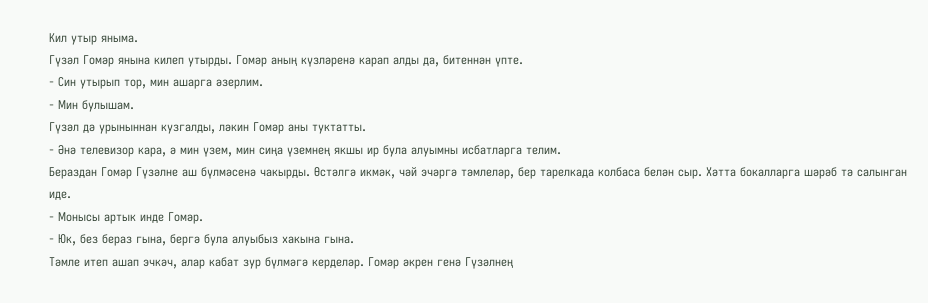Кил утыр яныма.
Гүзәл Гомәр янына килеп утырды. Гомәр аның күзләренә карап алды да, битеннән үпте.
- Син утырып тор, мин ашарга әзерлим.
- Мин булышам.
Гүзәл дә урыныннан кузгалды, ләкин Гомәр аны туктатты.
- Әнә телевизор кара, ә мин үзем, мин сиңа үземнең якшы ир була алуымны исбатларга телим.
Бераздан Гомәр Гүзәлне аш бүлмәсенә чакырды. Өстәлгә икмәк, чәй эчәргә тәмлеләр, бер тарелкада колбаса белән сыр. Хәтта бокалларга шәрәб тә салынган иде.
- Монысы артык инде Гомәр.
- Юк, без бераз гына, бергә була алуыбыз хакына гына.
Тәмле итеп ашап эчкәч, алар кабат зур бүлмәгә керделәр. Гомәр әкрен генә Гүзәлнең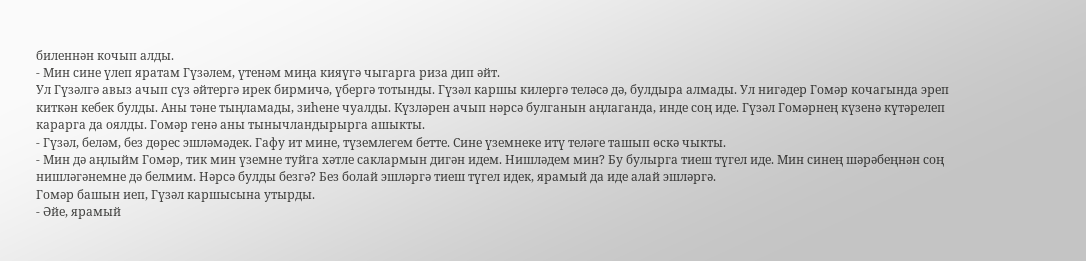биленнән кочып алды.
- Мин сине үлеп яратам Гүзәлем, үтенәм миңа кияүгә чыгарга риза дип әйт.
Ул Гүзәлгә авыз ачып сүз әйтергә ирек бирмичә, үбергә тотынды. Гүзәл каршы килергә теләсә дә, булдыра алмады. Ул нигәдер Гомәр кочагында эреп киткән кебек булды. Аны тәне тыңламады, зиһене чуалды. Күзләрен ачып нәрсә булганын аңлаганда, инде соң иде. Гүзәл Гомәрнең күзенә күтәрелеп карарга да оялды. Гомәр генә аны тынычландырырга ашыкты.
- Гүзәл, беләм, без дөрес эшләмәдек. Гафу ит мине, түземлегем бетте. Сине үземнеке итү теләге ташып өскә чыкты.
- Мин дә аңлыйм Гомәр, тик мин үземне туйга хәтле саклармын дигән идем. Нишләдем мин? Бу булырга тиеш түгел иде. Мин синең шәрәбеңнән соң нишләгәнемне дә белмим. Нәрсә булды безгә? Без болай эшләргә тиеш түгел идек, ярамый да иде алай эшләргә.
Гомәр башын иеп, Гүзәл каршысына утырды.
- Әйе, ярамый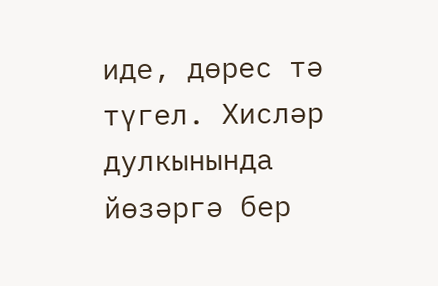иде, дөрес тә түгел. Хисләр дулкынында йөзәргә бер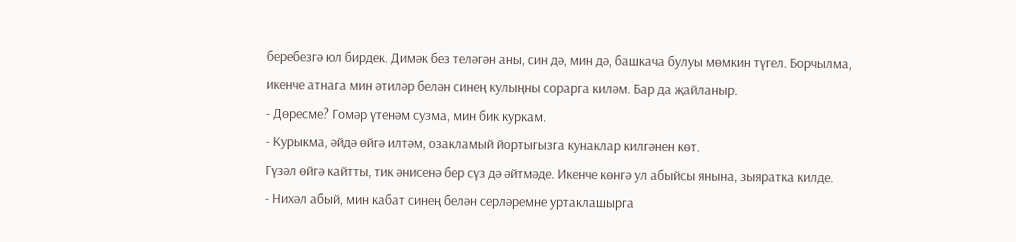беребезгә юл бирдек. Димәк без теләгән аны, син дә, мин дә, башкача булуы мөмкин түгел. Борчылма, икенче атнага мин әтиләр белән синең кулыңны сорарга киләм. Бар да җайланыр.
- Дөресме? Гомәр үтенәм сузма, мин бик куркам.
- Курыкма, әйдә өйгә илтәм, озакламый йортыгызга кунаклар килгәнен көт.
Гүзәл өйгә кайтты, тик әнисенә бер сүз дә әйтмәде. Икенче көнгә ул абыйсы янына, зыяратка килде.
- Нихәл абый, мин кабат синең белән серләремне уртаклашырга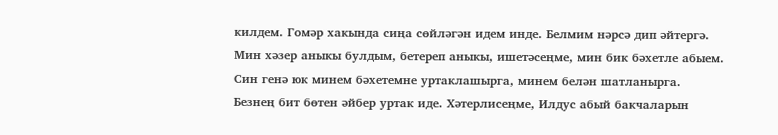килдем. Гомәр хакында сиңа сөйләгән идем инде. Белмим нәрсә дип әйтергә. Мин хәзер аныкы булдым, бетереп аныкы, ишетәсеңме, мин бик бәхетле абыем. Син генә юк минем бәхетемне уртаклашырга, минем белән шатланырга. Безнең бит бөтен әйбер уртак иде. Хәтерлисеңме, Илдус абый бакчаларын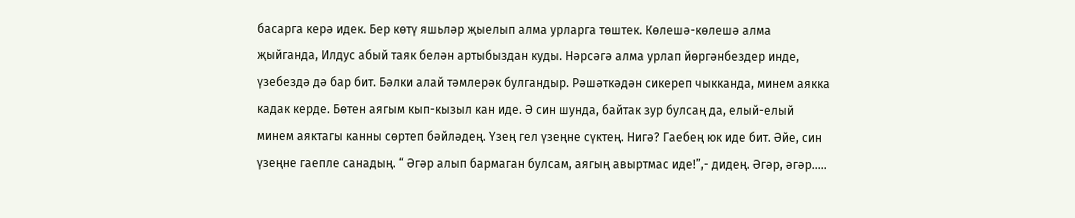басарга керә идек. Бер көтү яшьләр җыелып алма урларга төштек. Көлешә-көлешә алма җыйганда, Илдус абый таяк белән артыбыздан куды. Нәрсәгә алма урлап йөргәнбездер инде, үзебездә дә бар бит. Бәлки алай тәмлерәк булгандыр. Рәшәткәдән сикереп чыкканда, минем аякка кадак керде. Бөтен аягым кып-кызыл кан иде. Ә син шунда, байтак зур булсаң да, елый-елый минем аяктагы канны сөртеп бәйләдең. Үзең гел үзеңне сүктең. Нигә? Гаебең юк иде бит. Әйе, син үзеңне гаепле санадың. “ Әгәр алып бармаган булсам, аягың авыртмас иде!”,- дидең. Әгәр, әгәр.....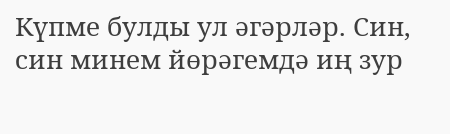Күпме булды ул әгәрләр. Син, син минем йөрәгемдә иң зур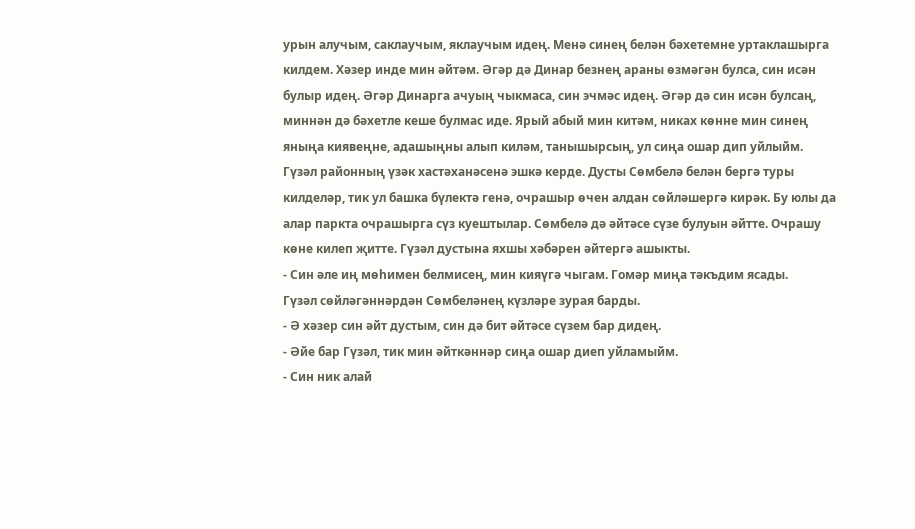урын алучым, саклаучым, яклаучым идең. Менә синең белән бәхетемне уртаклашырга килдем. Хәзер инде мин әйтәм. Әгәр дә Динар безнең араны өзмәгән булса, син исән булыр идең. Әгәр Динарга ачуың чыкмаса, син эчмәс идең. Әгәр дә син исән булсаң, миннән дә бәхетле кеше булмас иде. Ярый абый мин китәм, никах көнне мин синең яныңа киявеңне, адашыңны алып киләм, танышырсың, ул сиңа ошар дип уйлыйм.
Гүзәл районның үзәк хастәханәсенә эшкә керде. Дусты Сөмбелә белән бергә туры килделәр, тик ул башка бүлектә генә, очрашыр өчен алдан сөйләшергә кирәк. Бу юлы да алар паркта очрашырга сүз куештылар. Сөмбелә дә әйтәсе сүзе булуын әйтте. Очрашу көне килеп җитте. Гүзәл дустына яхшы хәбәрен әйтергә ашыкты.
- Син әле иң мөһимен белмисең, мин кияүгә чыгам. Гомәр миңа тәкъдим ясады.
Гүзәл сөйләгәннәрдән Сөмбеләнең күзләре зурая барды.
- Ә хәзер син әйт дустым, син дә бит әйтәсе сүзем бар дидең.
- Әйе бар Гүзәл, тик мин әйткәннәр сиңа ошар диеп уйламыйм.
- Син ник алай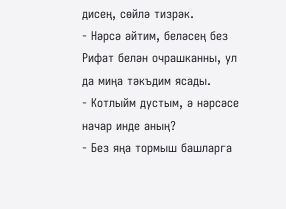дисең, сөйлә тизрәк.
- Нәрсә әйтим, беләсең без Рифат белән очрашканны, ул да миңа тәкъдим ясады.
- Котлыйм дустым, ә нәрсәсе начар инде аның?
- Без яңа тормыш башларга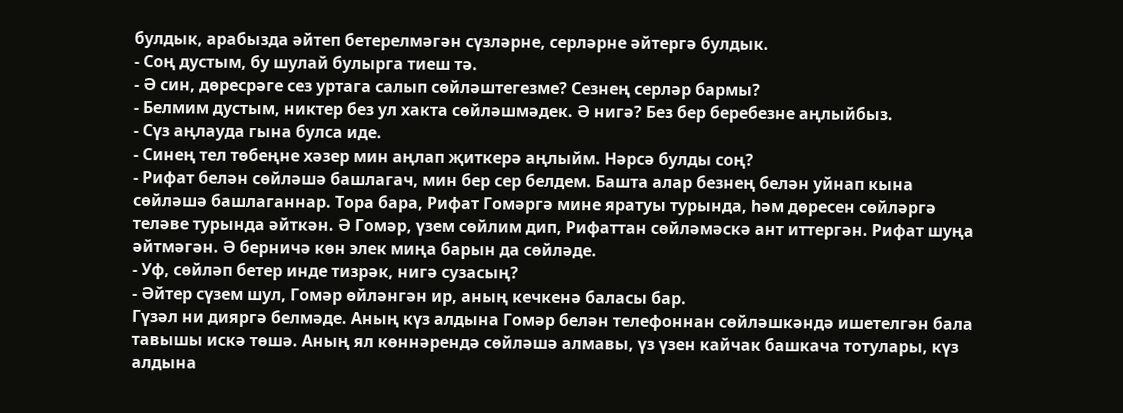булдык, арабызда әйтеп бетерелмәгән сүзләрне, серләрне әйтергә булдык.
- Соң дустым, бу шулай булырга тиеш тә.
- Ә син, дөресрәге сез уртага салып сөйләштегезме? Сезнең серләр бармы?
- Белмим дустым, никтер без ул хакта сөйләшмәдек. Ә нигә? Без бер беребезне аңлыйбыз.
- Сүз аңлауда гына булса иде.
- Синең тел төбеңне хәзер мин аңлап җиткерә аңлыйм. Нәрсә булды соң?
- Рифат белән сөйләшә башлагач, мин бер сер белдем. Башта алар безнең белән уйнап кына сөйләшә башлаганнар. Тора бара, Рифат Гомәргә мине яратуы турында, һәм дөресен сөйләргә теләве турында әйткән. Ә Гомәр, үзем сөйлим дип, Рифаттан сөйләмәскә ант иттергән. Рифат шуңа әйтмәгән. Ә берничә көн элек миңа барын да сөйләде.
- Уф, сөйләп бетер инде тизрәк, нигә сузасың?
- Әйтер сүзем шул, Гомәр өйләнгән ир, аның кечкенә баласы бар.
Гүзәл ни дияргә белмәде. Аның күз алдына Гомәр белән телефоннан сөйләшкәндә ишетелгән бала тавышы искә төшә. Аның ял көннәрендә сөйләшә алмавы, үз үзен кайчак башкача тотулары, күз алдына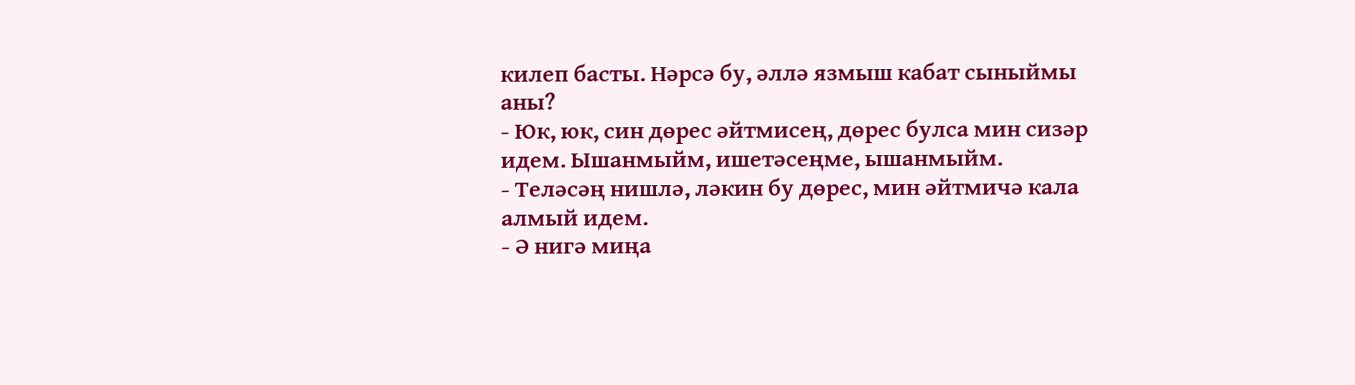килеп басты. Нәрсә бу, әллә язмыш кабат сыныймы аны?
- Юк, юк, син дөрес әйтмисең, дөрес булса мин сизәр идем. Ышанмыйм, ишетәсеңме, ышанмыйм.
- Теләсәң нишлә, ләкин бу дөрес, мин әйтмичә кала алмый идем.
- Ә нигә миңа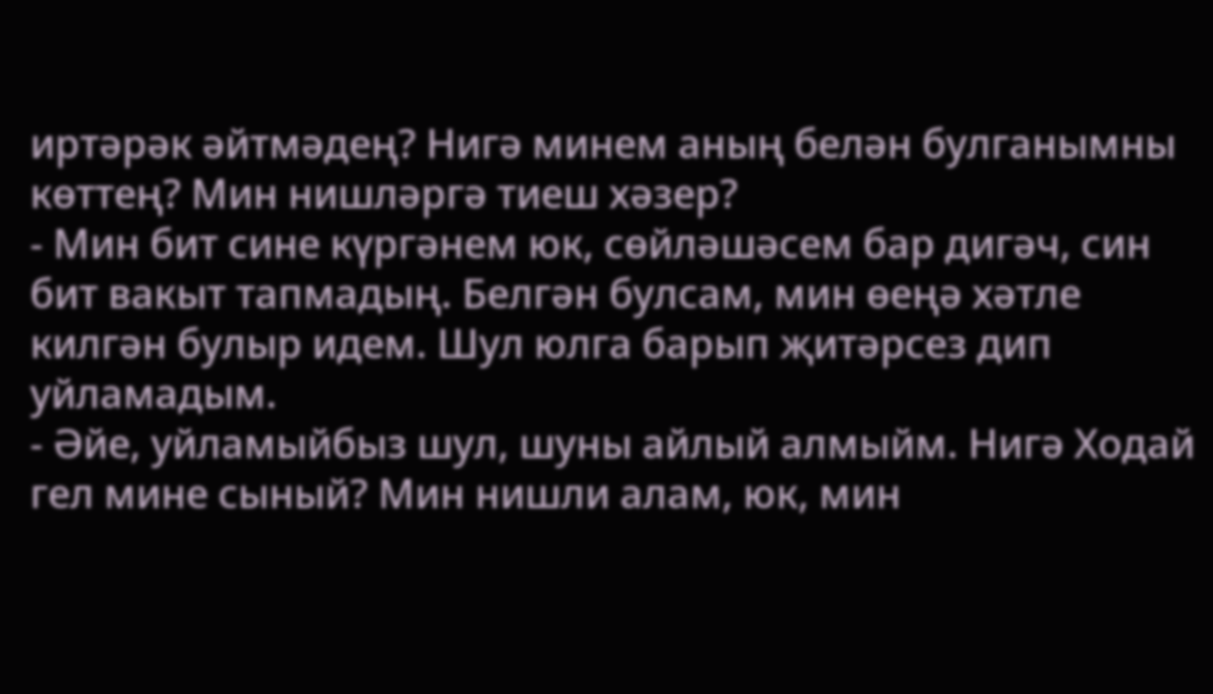иртәрәк әйтмәдең? Нигә минем аның белән булганымны көттең? Мин нишләргә тиеш хәзер?
- Мин бит сине күргәнем юк, сөйләшәсем бар дигәч, син бит вакыт тапмадың. Белгән булсам, мин өеңә хәтле килгән булыр идем. Шул юлга барып җитәрсез дип уйламадым.
- Әйе, уйламыйбыз шул, шуны айлый алмыйм. Нигә Ходай гел мине сыный? Мин нишли алам, юк, мин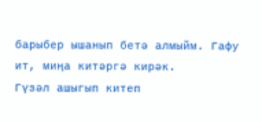барыбер ышанып бетә алмыйм. Гафу ит, миңа китәргә кирәк.
Гүзәл ашыгып китеп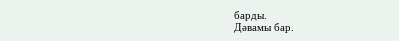барды.
Дәвамы бар.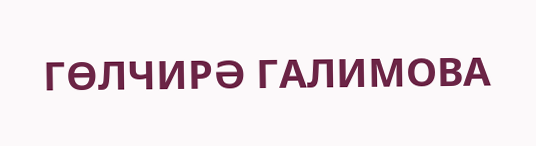ГӨЛЧИРӘ ГАЛИМОВА